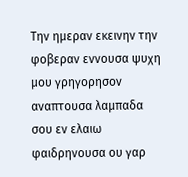Την ημεραν εκεινην την φοβεραν εννουσα ψυχη μου γρηγορησον αναπτουσα λαμπαδα σου εν ελαιω φαιδρηνουσα ου γαρ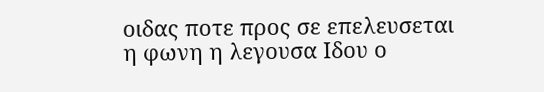οιδας ποτε προς σε επελευσεται η φωνη η λεγουσα Ιδου ο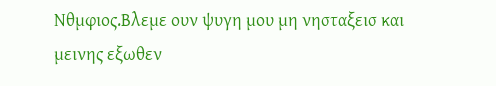Νθμφιος.Βλεμε ουν ψυγη μου μη νησταξεισ και μεινης εξωθεν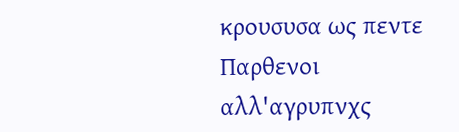κρουσυσα ως πεντε Παρθενοι αλλ'αγρυπνχς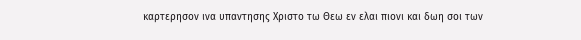καρτερησον ινα υπαντησης Χριστο τω Θεω εν ελαι πιονι και δωη σοι των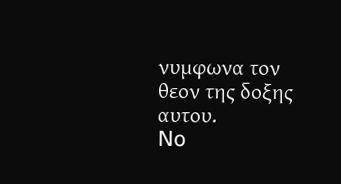νυμφωνα τον θεον της δοξης αυτου.
No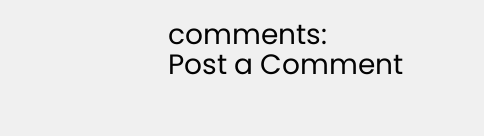comments:
Post a Comment